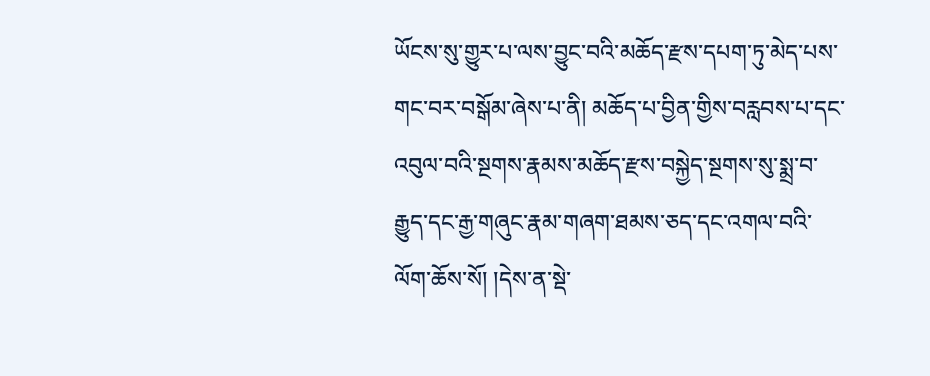ཡོངས་སུ་གྱུར་པ་ལས་བྱུང་བའི་མཆོད་རྫས་དཔག་ཏུ་མེད་པས་གང་བར་བསྒོམ་ཞེས་པ་ནི། མཆོད་པ་བྱིན་གྱིས་བརླབས་པ་དང་འབུལ་བའི་སྔགས་རྣམས་མཆོད་རྫས་བསྐྱེད་སྔགས་སུ་སྨྲ་བ་རྒྱུད་དང་རྒྱ་གཞུང་རྣམ་གཞག་ཐམས་ཅད་དང་འགལ་བའི་ལོག་ཆོས་སོ། །དེས་ན་སྡེ་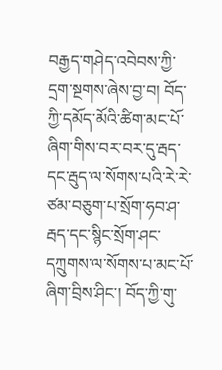བརྒྱད་གཤེད་འབེབས་ཀྱི་དྲག་སྔགས་ཞེས་བྱ་བ། བོད་ཀྱི་དམོད་མོའི་ཚིག་མང་པོ་ཞིག་གིས་བར་བར་དུ་རྦད་དང་རྦུད་ལ་སོགས་པའི་རེ་རེ་ཙམ་བཅུག་པ་སྲོག་ཧབ་ཤ་རྦད་དང་སྙིང་སྲོག་ཤང་དཀྲུགས་ལ་སོགས་པ་མང་པོ་ཞིག་བྲིས་ཤིང་། བོད་ཀྱི་གུ་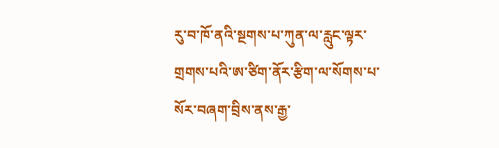རུ་བ་ཁོ་ནའི་སྔགས་པ་ཀུན་ལ་རླུང་ལྟར་གྲགས་པའི་ཨ་ཙིག་ནོར་རྩིག་ལ་སོགས་པ་སོར་བཞག་བྲིས་ནས་རྒྱ་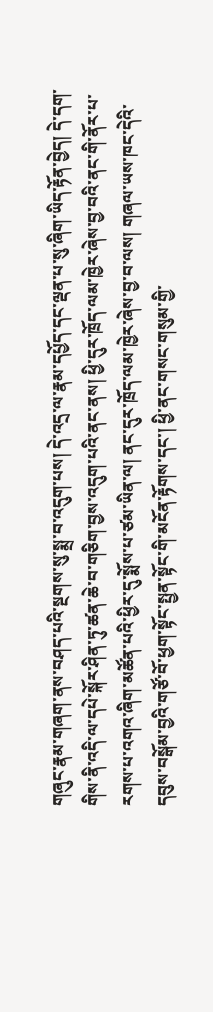གཞུང་རྣམ་གཞག་ནས་བཤད་པའི་སྔགས་སུ་སྨྲ་བ་འདུག་པས། དེ་འདྲ་ལ་རྣམ་དཔྱོད་དང་ལྡན་པ་སུ་ཞིག་ཡིད་རྟོན་བྱེད། དེ་དག་གིས་ནི་འདི་ལ་དཔེ་སྐོར་ཤིན་ཏུ་ཚན་ཆེ་བ་གཅིག་བྱས་འདུག་པའི་ནང་ནས། ཕྱི་དུར་ཁྲོད་ལམ་ཁྱེར་ཞེས་བྱ་བའི་ནང་གི་ནོར་པ་རགས་པ་འགའ་ཞིག་མཚོན་པའི་ཕྱིར་དུ་སྨོས་པ་ཙམ་ཡིན་ལ། ནང་དུར་ཁྲོད་ལམ་ཁྱེར་ཞེས་བྱ་བ་ལས། གཞལ་ཡས་ཁང་དེའི་དབུས་བསྒོམ་བྱའི་གཙོ་བོ་ཕྱག་སྟོང་སྤྱན་སྟོང་གི་མངོན་རྟོགས་དང་། ཕྱི་ནང་གསང་གསུམ་གྱི་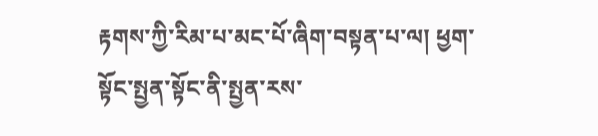རྟགས་ཀྱི་རིམ་པ་མང་པོ་ཞིག་བསྟན་པ་ལ། ཕྱག་སྟོང་སྤྱན་སྟོང་ནི་སྤྱན་རས་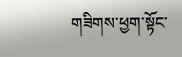གཟིགས་ཕྱག་སྟོང་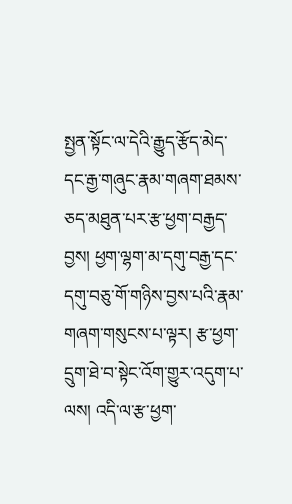སྤྱན་སྟོང་ལ་དེའི་རྒྱུད་རྩོད་མེད་དང་རྒྱ་གཞུང་རྣམ་གཞག་ཐམས་ཅད་མཐུན་པར་རྩ་ཕྱག་བརྒྱད་བྱས། ཕྱག་ལྷག་མ་དགུ་བརྒྱ་དང་དགུ་བཅུ་གོ་གཉིས་བྱས་པའི་རྣམ་གཞག་གསུངས་པ་ལྟར། རྩ་ཕྱག་དྲུག་ཐེ་བ་སྟེང་འོག་གྱུར་འདུག་པ་ལས། འདི་ལ་རྩ་ཕྱག་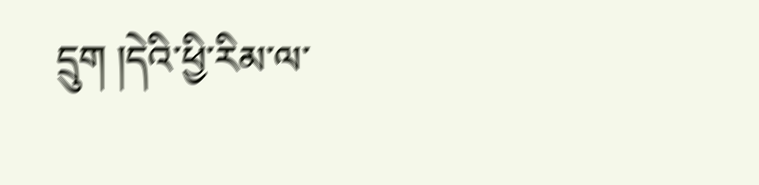དྲུག །དེའི་ཕྱི་རིམ་ལ་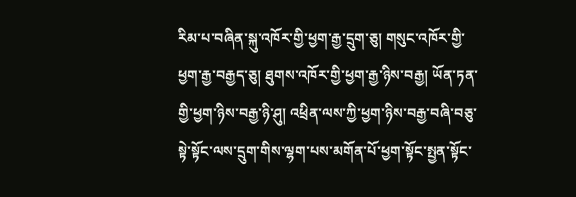རིམ་པ་བཞིན་སྐུ་འཁོར་གྱི་ཕྱག་རྒྱ་དྲུག་ཅུ། གསུང་འཁོར་གྱི་ཕྱག་རྒྱ་བརྒྱད་ཅུ། ཐུགས་འཁོར་གྱི་ཕྱག་རྒྱ་ཉིས་བརྒྱ། ཡོན་ཏན་གྱི་ཕྱག་ཉིས་བརྒྱ་ཉི་ཤུ། འཕྲིན་ལས་ཀྱི་ཕྱག་ཉིས་བརྒྱ་བཞི་བཅུ་སྟེ་སྟོང་ལས་དྲུག་གིས་ལྷག་པས་མགོན་པོ་ཕྱག་སྟོང་སྤྱན་སྟོང་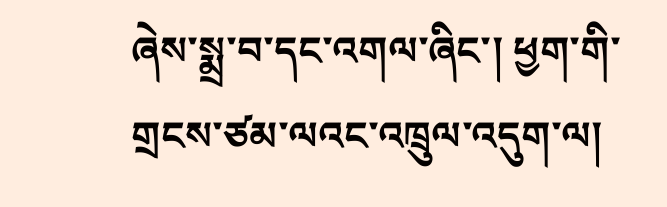ཞེས་སྨྲ་བ་དང་འགལ་ཞིང་། ཕྱག་གི་གྲངས་ཙམ་ལའང་འཁྲུལ་འདུག་ལ།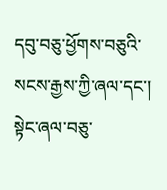དབུ་བཅུ་ཕྱོགས་བཅུའི་སངས་རྒྱས་ཀྱི་ཞལ་དང་། སྟེང་ཞལ་བཅུ་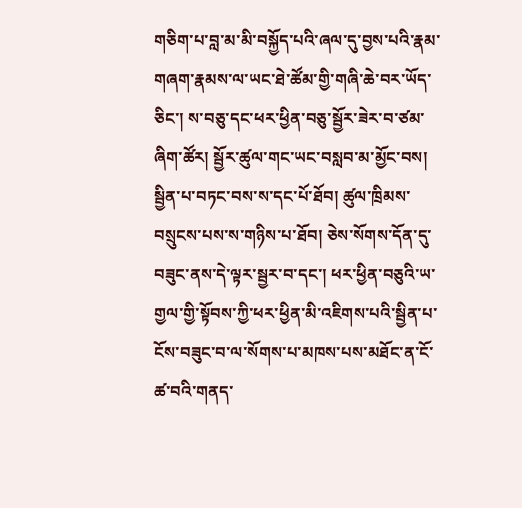གཅིག་པ་བླ་མ་མི་བསྐྱོད་པའི་ཞལ་དུ་བྱས་པའི་རྣམ་གཞག་རྣམས་ལ་ཡང་ཐེ་ཚོམ་གྱི་གཞི་ཆེ་བར་ཡོད་ཅིང་། ས་བཅུ་དང་ཕར་ཕྱིན་བཅུ་སྦྱོར་ཟེར་བ་ཙམ་ཞིག་ཚོར། སྦྱོར་ཚུལ་གང་ཡང་བསླབ་མ་མྱོང་བས། སྦྱིན་པ་བཏང་བས་ས་དང་པོ་ཐོབ། ཚུལ་ཁྲིམས་བསྲུངས་པས་ས་གཉིས་པ་ཐོབ། ཅེས་སོགས་དོན་དུ་བཟུང་ནས་དེ་ལྟར་སྦྱར་བ་དང་། ཕར་ཕྱིན་བཅུའི་ཡ་གྱལ་གྱི་སྟོབས་ཀྱི་ཕར་ཕྱིན་མི་འཇིགས་པའི་སྦྱིན་པ་ངོས་བཟུང་བ་ལ་སོགས་པ་མཁས་པས་མཐོང་ན་ངོ་ཚ་བའི་གནད་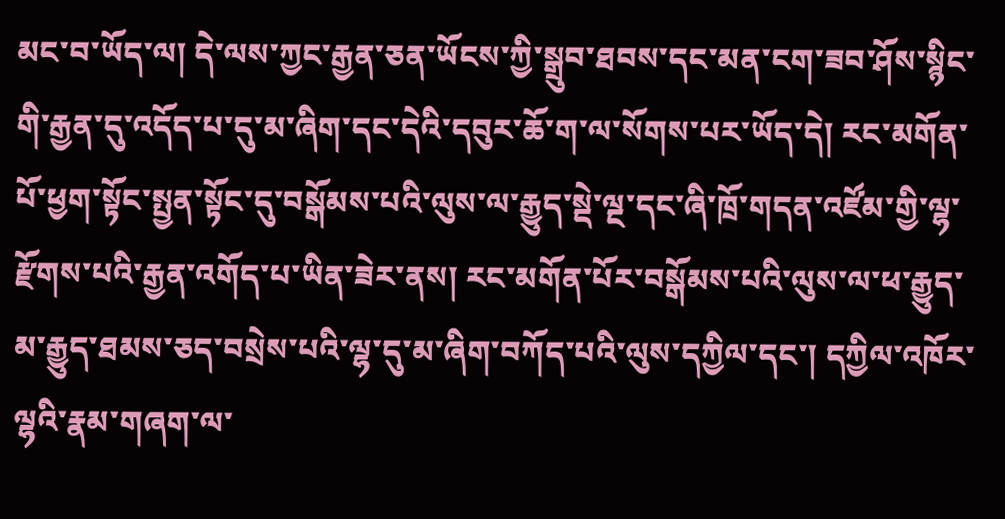མང་བ་ཡོད་ལ། དེ་ལས་ཀྱང་རྒྱན་ཅན་ཡོངས་ཀྱི་སྒྲུབ་ཐབས་དང་མན་ངག་ཟབ་ཤོས་སྙིང་གི་རྒྱན་དུ་འདོད་པ་དུ་མ་ཞིག་དང་དེའི་དབུར་ཆོ་ག་ལ་སོགས་པར་ཡོད་དེ། རང་མགོན་པོ་ཕྱག་སྟོང་སྤྱན་སྟོང་དུ་བསྒོམས་པའི་ལུས་ལ་རྒྱུད་སྡེ་ལྔ་དང་ཞི་ཁྲོ་གདན་འཛོམ་གྱི་ལྷ་རྫོགས་པའི་རྒྱན་འགོད་པ་ཡིན་ཟེར་ནས། རང་མགོན་པོར་བསྒོམས་པའི་ལུས་ལ་ཕ་རྒྱུད་མ་རྒྱུད་ཐམས་ཅད་བསྲེས་པའི་ལྷ་དུ་མ་ཞིག་བཀོད་པའི་ལུས་དཀྱིལ་དང་། དཀྱིལ་འཁོར་ལྷའི་རྣམ་གཞག་ལ་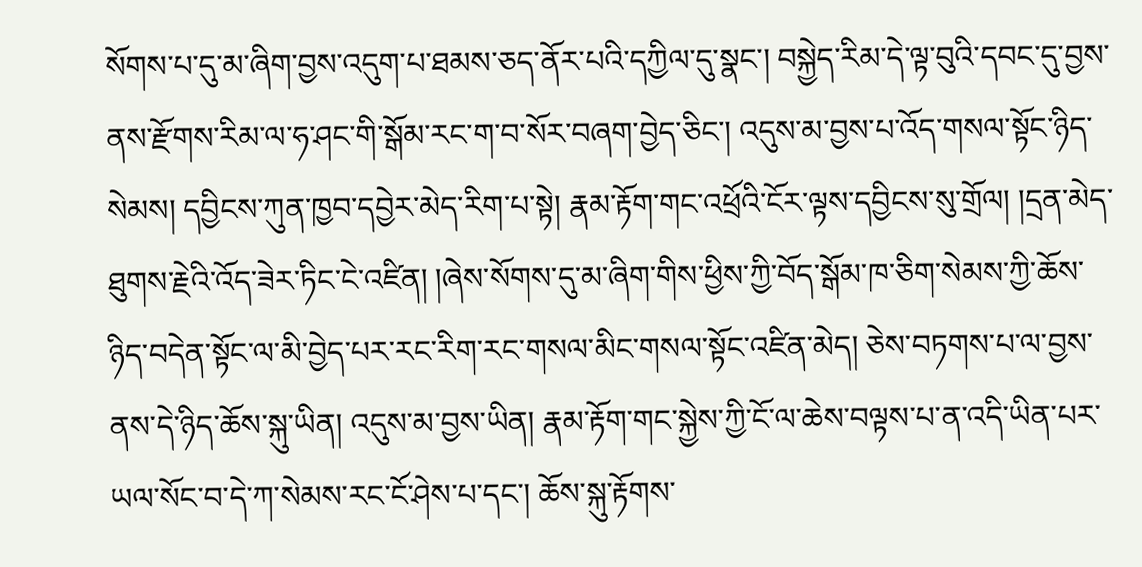སོགས་པ་དུ་མ་ཞིག་བྱས་འདུག་པ་ཐམས་ཅད་ནོར་པའི་དཀྱིལ་དུ་སྣང་། བསྐྱེད་རིམ་དེ་ལྟ་བུའི་དབང་དུ་བྱས་ནས་རྫོགས་རིམ་ལ་ཧ་ཤང་གི་སྒོམ་རང་ག་བ་སོར་བཞག་བྱེད་ཅིང་། འདུས་མ་བྱས་པ་འོད་གསལ་སྟོང་ཉིད་སེམས། དབྱིངས་ཀུན་ཁྱབ་དབྱེར་མེད་རིག་པ་སྟེ། རྣམ་རྟོག་གང་འཕྲོའི་ངོར་ལྟས་དབྱིངས་སུ་གྲོལ། །དྲན་མེད་ཐུགས་རྗེའི་འོད་ཟེར་ཏིང་ངེ་འཛིན། །ཞེས་སོགས་དུ་མ་ཞིག་གིས་ཕྱིས་ཀྱི་བོད་སྒོམ་ཁ་ཅིག་སེམས་ཀྱི་ཆོས་ཉིད་བདེན་སྟོང་ལ་མི་བྱེད་པར་རང་རིག་རང་གསལ་མིང་གསལ་སྟོང་འཛིན་མེད། ཅེས་བཏགས་པ་ལ་བྱས་ནས་དེ་ཉིད་ཆོས་སྐུ་ཡིན། འདུས་མ་བྱས་ཡིན། རྣམ་རྟོག་གང་སྐྱེས་ཀྱི་ངོ་ལ་ཆེས་བལྟས་པ་ན་འདི་ཡིན་པར་ཡལ་སོང་བ་དེ་ཀ་སེམས་རང་ངོ་ཤེས་པ་དང་། ཆོས་སྐུ་རྟོགས་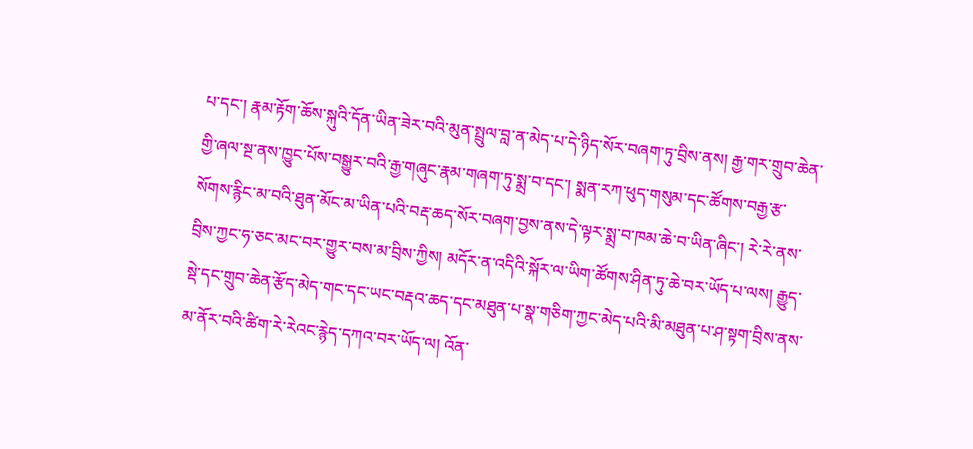པ་དང་། རྣམ་རྟོག་ཆོས་སྐུའི་དོན་ཡིན་ཟེར་བའི་མུན་སྤྲུལ་བླ་ན་མེད་པ་དེ་ཉིད་སོར་བཞག་ཏུ་བྲིས་ནས། རྒྱ་གར་གྲུབ་ཆེན་གྱི་ཞལ་སྔ་ནས་ཁྱུང་པོས་བསྒྱུར་བའི་རྒྱ་གཞུང་རྣམ་གཞག་ཏུ་སྨྲ་བ་དང་། སྨན་རཀ་ཕུད་གསུམ་དང་ཚོགས་བརྒྱ་རྩ་སོགས་རྙིང་མ་བའི་ཐུན་མོང་མ་ཡིན་པའི་བརྡ་ཆད་སོར་བཞག་བྱས་ནས་དེ་ལྟར་སྨྲ་བ་ཁམ་ཆེ་བ་ཡིན་ཞིང་། རེ་རེ་ནས་བྲིས་ཀྱང་ཧ་ཅང་མང་བར་གྱུར་བས་མ་བྲིས་ཀྱིས། མདོར་ན་འདིའི་སྐོར་ལ་ཡིག་ཚོགས་ཤིན་ཏུ་ཆེ་བར་ཡོད་པ་ལས། རྒྱུད་སྡེ་དང་གྲུབ་ཆེན་རྩོད་མེད་གང་དང་ཡང་བརྡའ་ཆད་དང་མཐུན་པ་སྣ་གཅིག་ཀྱང་མེད་པའི་མི་མཐུན་པ་ཤ་སྟག་བྲིས་ནས་མ་ནོར་བའི་ཚིག་རེ་རེའང་རྙེད་དཀའ་བར་ཡོད་ལ། འོན་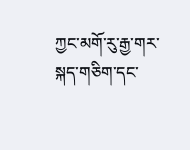ཀྱང་མགོ་རུ་རྒྱ་གར་སྐད་གཅིག་དང་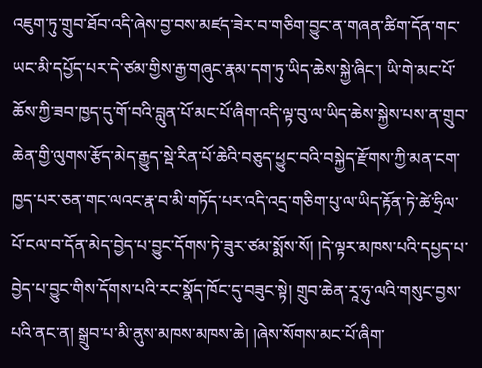འཇུག་ཏུ་གྲུབ་ཐོབ་འདི་ཞེས་བྱ་བས་མཛད་ཟེར་བ་གཅིག་བྱུང་ན་གཞན་ཚིག་དོན་གང་ཡང་མི་དཔྱོད་པར་དེ་ཙམ་གྱིས་རྒྱ་གཞུང་རྣམ་དག་ཏུ་ཡིད་ཆེས་སྐྱེ་ཞིང་། ཡི་གེ་མང་པོ་ཆོས་ཀྱི་ཟབ་ཁྱད་དུ་གོ་བའི་བླུན་པོ་མང་པོ་ཞིག་འདི་ལྟ་བུ་ལ་ཡིད་ཆེས་སྐྱེས་པས་ན་གྲུབ་ཆེན་གྱི་ལུགས་རྩོད་མེད་རྒྱུད་སྡེ་རིན་པོ་ཆེའི་བཅུད་ཕྱུང་བའི་བསྐྱེད་རྫོགས་ཀྱི་མན་ངག་ཁྱད་པར་ཅན་གང་ལའང་རྣ་བ་མི་གཏོད་པར་འདི་འདྲ་གཅིག་པུ་ལ་ཡིད་རྟོན་ཏེ་ཚེ་ཧྲིལ་པོ་ངལ་བ་དོན་མེད་བྱེད་པ་བྱུང་དོགས་ཏེ་ཟུར་ཙམ་སྨོས་སོ། །དེ་ལྟར་མཁས་པའི་དཔྱད་པ་བྱེད་པ་བྱུང་གིས་དོགས་པའི་རང་སྣོད་ཁོང་དུ་བཟུང་སྟེ། གྲུབ་ཆེན་རཱ་ཧུ་ལའི་གསུང་བྱས་པའི་ནང་ན། སྒྲུབ་པ་མི་ནུས་མཁས་མཁས་ཆེ། །ཞེས་སོགས་མང་པོ་ཞིག་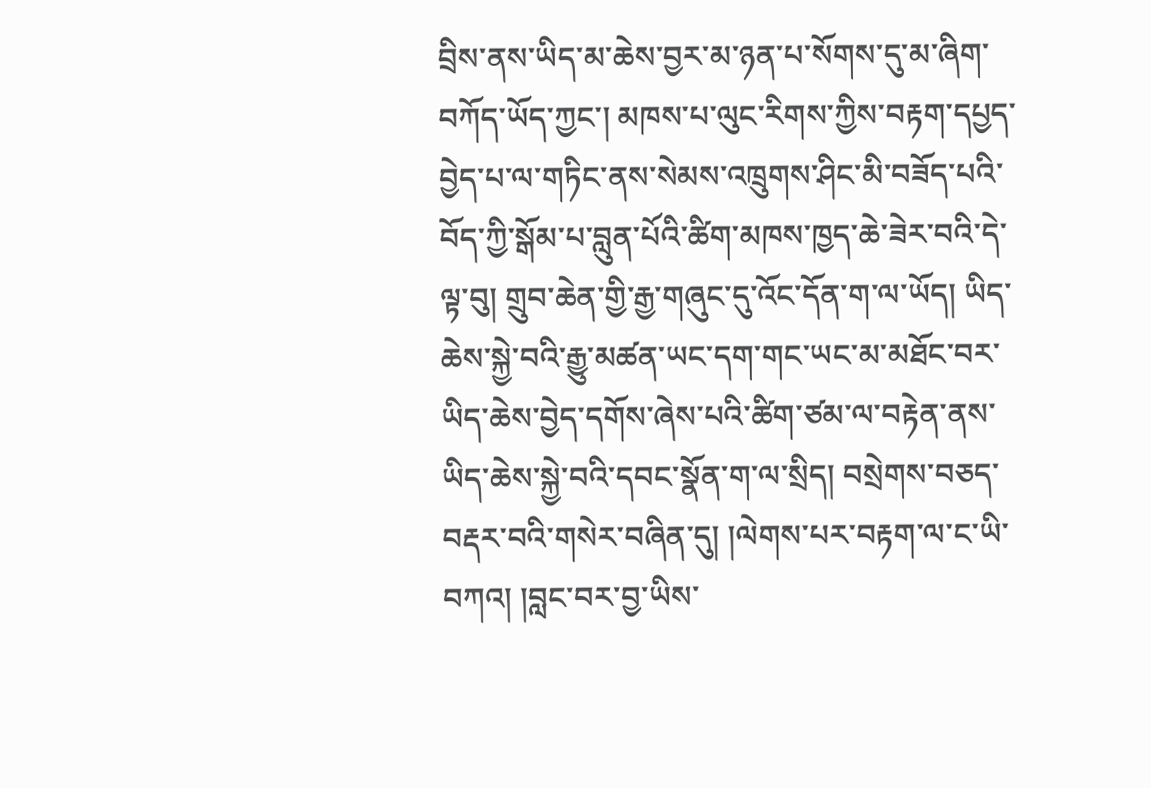བྲིས་ནས་ཡིད་མ་ཆེས་བྱར་མ་ཉན་པ་སོགས་དུ་མ་ཞིག་བཀོད་ཡོད་ཀྱང་། མཁས་པ་ལུང་རིགས་ཀྱིས་བརྟག་དཔྱད་བྱེད་པ་ལ་གཏིང་ནས་སེམས་འཁྲུགས་ཤིང་མི་བཟོད་པའི་བོད་ཀྱི་སྒོམ་པ་བླུན་པོའི་ཚིག་མཁས་ཁྱད་ཆེ་ཟེར་བའི་དེ་ལྟ་བུ། གྲུབ་ཆེན་གྱི་རྒྱ་གཞུང་དུ་འོང་དོན་ག་ལ་ཡོད། ཡིད་ཆེས་སྐྱེ་བའི་རྒྱུ་མཚན་ཡང་དག་གང་ཡང་མ་མཐོང་བར་ཡིད་ཆེས་བྱེད་དགོས་ཞེས་པའི་ཚིག་ཙམ་ལ་བརྟེན་ནས་ཡིད་ཆེས་སྐྱེ་བའི་དབང་སྣོན་ག་ལ་སྲིད། བསྲེགས་བཅད་བརྡར་བའི་གསེར་བཞིན་དུ། །ལེགས་པར་བརྟག་ལ་ང་ཡི་བཀའ། །བླང་བར་བྱ་ཡིས་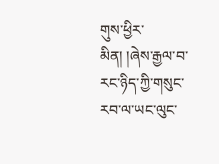གུས་ཕྱིར་མིན། །ཞེས་རྒྱལ་བ་རང་ཉིད་ཀྱི་གསུང་རབ་ལ་ཡང་ལུང་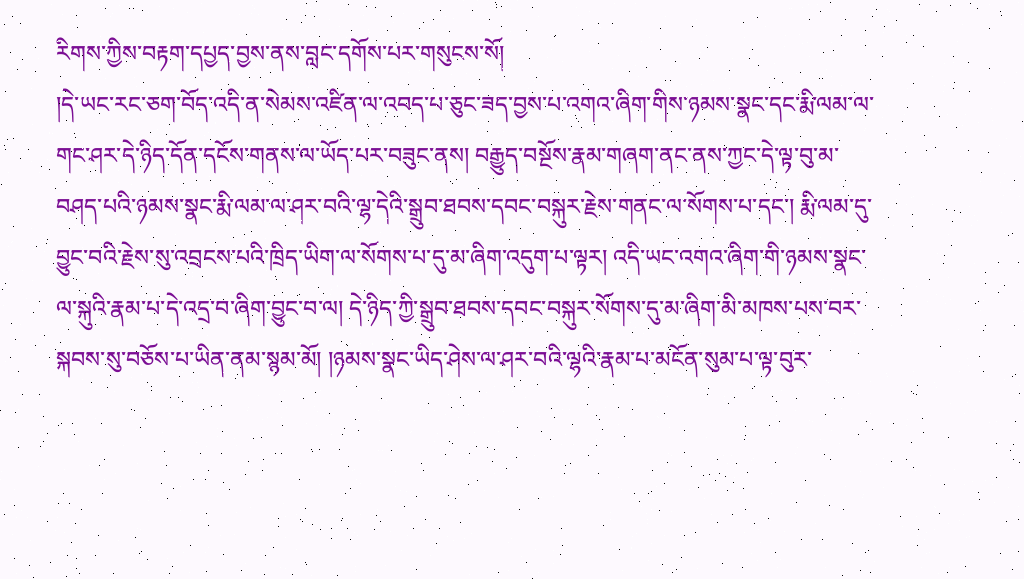རིགས་ཀྱིས་བརྟག་དཔྱད་བྱས་ནས་བླང་དགོས་པར་གསུངས་སོ།
།དེ་ཡང་རང་ཅག་བོད་འདི་ན་སེམས་འཛིན་ལ་འབད་པ་ཅུང་ཟད་བྱས་པ་འགའ་ཞིག་གིས་ཉམས་སྣང་དང་རྨི་ལམ་ལ་གང་ཤར་དེ་ཉིད་དོན་དངོས་གནས་ལ་ཡོད་པར་བཟུང་ནས། བརྒྱུད་བསྔོས་རྣམ་གཞག་ནང་ནས་ཀྱང་དེ་ལྟ་བུ་མ་བཤད་པའི་ཉམས་སྣང་རྨི་ལམ་ལ་ཤར་བའི་ལྷ་དེའི་སྒྲུབ་ཐབས་དབང་བསྐུར་རྗེས་གནང་ལ་སོགས་པ་དང་། རྨི་ལམ་དུ་བྱུང་བའི་རྗེས་སུ་འབྲངས་པའི་ཁྲིད་ཡིག་ལ་སོགས་པ་དུ་མ་ཞིག་འདུག་པ་ལྟར། འདི་ཡང་འགའ་ཞིག་གི་ཉམས་སྣང་ལ་སྐུའི་རྣམ་པ་དེ་འདྲ་བ་ཞིག་བྱུང་བ་ལ། དེ་ཉིད་ཀྱི་སྒྲུབ་ཐབས་དབང་བསྐུར་སོགས་དུ་མ་ཞིག་མི་མཁས་པས་བར་སྐབས་སུ་བཅོས་པ་ཡིན་ནམ་སྙམ་མོ། །ཉམས་སྣང་ཡིད་ཤེས་ལ་ཤར་བའི་ལྷའི་རྣམ་པ་མངོན་སུམ་པ་ལྟ་བུར་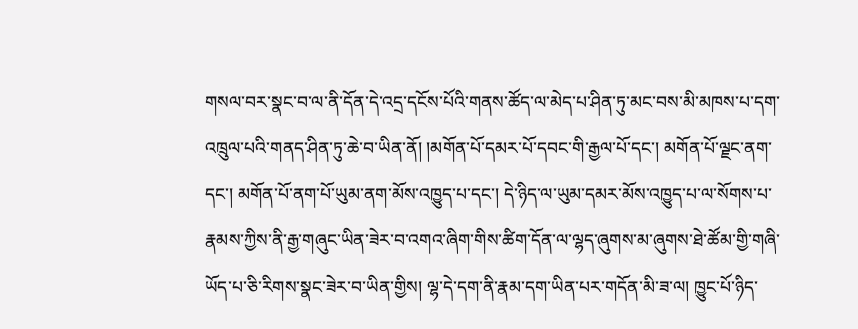གསལ་བར་སྣང་བ་ལ་ནི་དོན་དེ་འདྲ་དངོས་པོའི་གནས་ཚོད་ལ་མེད་པ་ཤིན་ཏུ་མང་བས་མི་མཁས་པ་དག་འཁྲུལ་པའི་གནད་ཤིན་ཏུ་ཆེ་བ་ཡིན་ནོ། །མགོན་པོ་དམར་པོ་དབང་གི་རྒྱལ་པོ་དང་། མགོན་པོ་ལྗང་ནག་དང་། མགོན་པོ་ནག་པོ་ཡུམ་ནག་མོས་འཁྱུད་པ་དང་། དེ་ཉིད་ལ་ཡུམ་དམར་མོས་འཁྱུད་པ་ལ་སོགས་པ་རྣམས་ཀྱིས་ནི་རྒྱ་གཞུང་ཡིན་ཟེར་བ་འགའ་ཞིག་གིས་ཚིག་དོན་ལ་ལྷད་ཞུགས་མ་ཞུགས་ཐེ་ཚོམ་གྱི་གཞི་ཡོད་པ་ཅི་རིགས་སྣང་ཟེར་བ་ཡིན་གྱིས། ལྷ་དེ་དག་ནི་རྣམ་དག་ཡིན་པར་གདོན་མི་ཟ་ལ། ཁྱུང་པོ་ཉིད་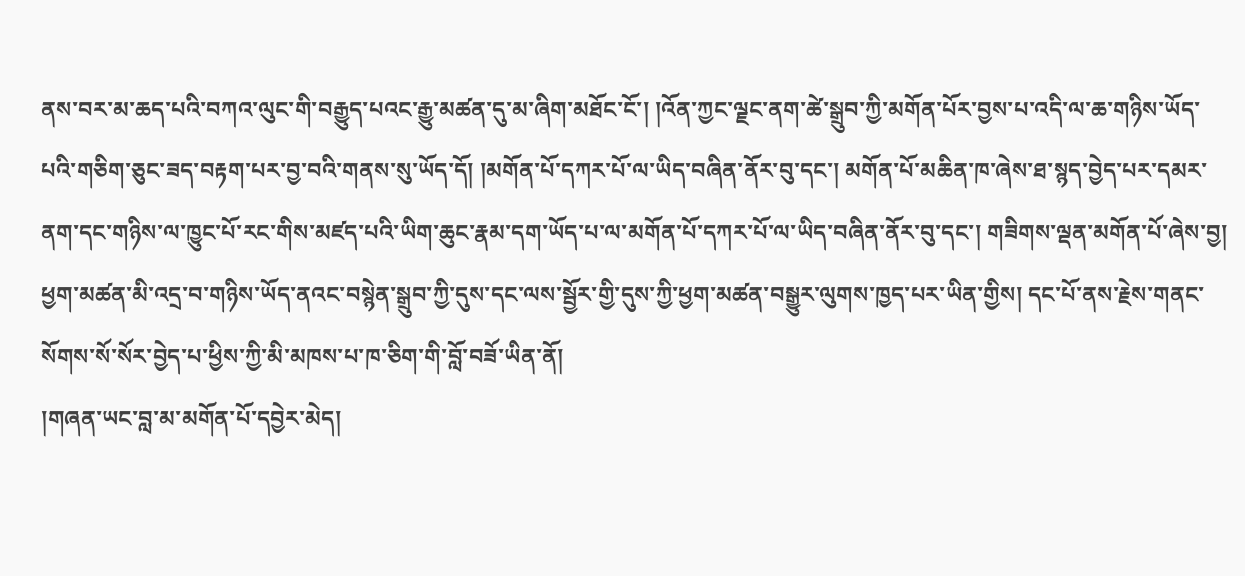ནས་བར་མ་ཆད་པའི་བཀའ་ལུང་གི་བརྒྱུད་པའང་རྒྱུ་མཚན་དུ་མ་ཞིག་མཐོང་ངོ་། །འོན་ཀྱང་ལྗང་ནག་ཚེ་སྒྲུབ་ཀྱི་མགོན་པོར་བྱས་པ་འདི་ལ་ཆ་གཉིས་ཡོད་པའི་གཅིག་ཅུང་ཟད་བརྟག་པར་བྱ་བའི་གནས་སུ་ཡོད་དོ། །མགོན་པོ་དཀར་པོ་ལ་ཡིད་བཞིན་ནོར་བུ་དང་། མགོན་པོ་མཆིན་ཁ་ཞེས་ཐ་སྙད་བྱེད་པར་དམར་ནག་དང་གཉིས་ལ་ཁྱུང་པོ་རང་གིས་མཛད་པའི་ཡིག་ཆུང་རྣམ་དག་ཡོད་པ་ལ་མགོན་པོ་དཀར་པོ་ལ་ཡིད་བཞིན་ནོར་བུ་དང་། གཟིགས་ལྡན་མགོན་པོ་ཞེས་བྱ། ཕྱག་མཚན་མི་འདྲ་བ་གཉིས་ཡོད་ནའང་བསྙེན་སྒྲུབ་ཀྱི་དུས་དང་ལས་སྦྱོར་གྱི་དུས་ཀྱི་ཕྱག་མཚན་བསྒྱུར་ལུགས་ཁྱད་པར་ཡིན་གྱིས། དང་པོ་ནས་རྗེས་གནང་སོགས་སོ་སོར་བྱེད་པ་ཕྱིས་ཀྱི་མི་མཁས་པ་ཁ་ཅིག་གི་བློ་བཟོ་ཡིན་ནོ།
།གཞན་ཡང་བླ་མ་མགོན་པོ་དབྱེར་མེད།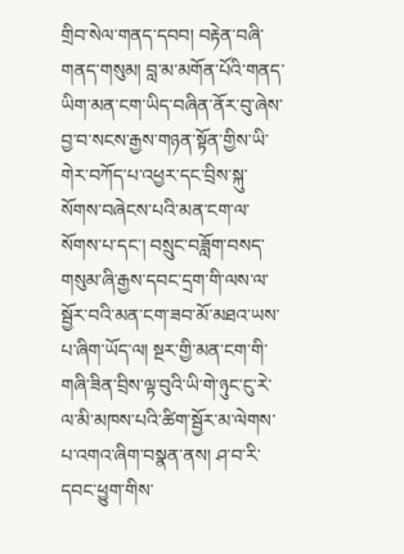གྲིབ་སེལ་གནད་དབབ། བརྟེན་བཞི་གནད་གསུམ། བླ་མ་མགོན་པོའི་གནད་ཡིག་མན་ངག་ཡིད་བཞིན་ནོར་བུ་ཞེས་བྱ་བ་སངས་རྒྱས་གཉན་སྟོན་གྱིས་ཡི་གེར་བཀོད་པ་འཕྱར་དང་བྲིས་སྐུ་སོགས་བཞེངས་པའི་མན་ངག་ལ་སོགས་པ་དང་། བསྲུང་བཟློག་བསད་གསུམ་ཞི་རྒྱས་དབང་དྲག་གི་ལས་ལ་སྦྱོར་བའི་མན་ངག་ཟབ་མོ་མཐའ་ཡས་པ་ཞིག་ཡོད་ལ། སྔར་གྱི་མན་ངག་གི་གཞི་ཟིན་བྲིས་ལྟ་བུའི་ཡི་གེ་ཉུང་ངུ་རེ་ལ་མི་མཁས་པའི་ཚིག་སྦྱོར་མ་ལེགས་པ་འགའ་ཞིག་བསྣན་ནས། ཤ་བ་རི་དབང་ཕྱུག་གིས་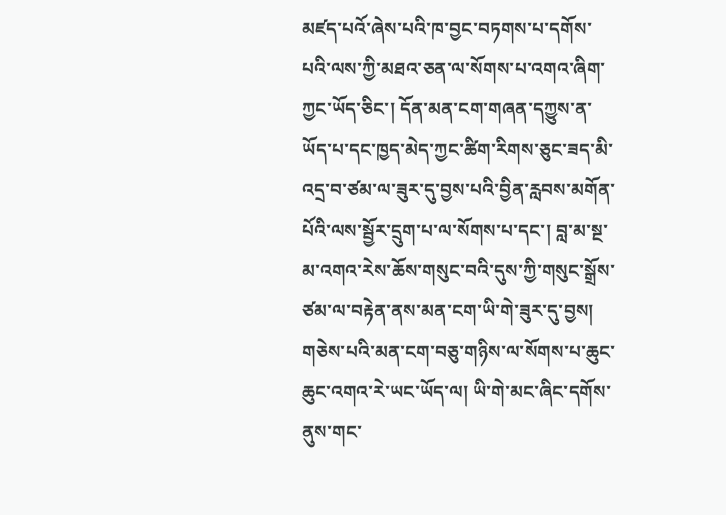མཛད་པའོ་ཞེས་པའི་ཁ་བྱང་བཏགས་པ་དགོས་པའི་ལས་ཀྱི་མཐའ་ཅན་ལ་སོགས་པ་འགའ་ཞིག་ཀྱང་ཡོད་ཅིང་། དོན་མན་ངག་གཞན་དཀྱུས་ན་ཡོད་པ་དང་ཁྱད་མེད་ཀྱང་ཚིག་རིགས་ཅུང་ཟད་མི་འདྲ་བ་ཙམ་ལ་ཟུར་དུ་བྱས་པའི་བྱིན་རླབས་མགོན་པོའི་ལས་སྦྱོར་དྲུག་པ་ལ་སོགས་པ་དང་། བླ་མ་སྔ་མ་འགའ་རེས་ཆོས་གསུང་བའི་དུས་ཀྱི་གསུང་སྒྲོས་ཙམ་ལ་བརྟེན་ནས་མན་ངག་ཡི་གེ་ཟུར་དུ་བྱས། གཅེས་པའི་མན་ངག་བཅུ་གཉིས་ལ་སོགས་པ་ཆུང་ཆུང་འགའ་རེ་ཡང་ཡོད་ལ། ཡི་གེ་མང་ཞིང་དགོས་ནུས་གང་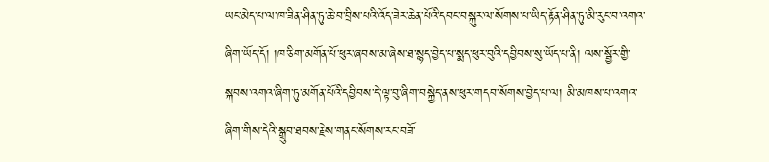ཡང་མེད་པ་ལ་ཁ་ཟིན་ཤིན་ཏུ་ཆེ་བ་བྲིས་པའི་འོད་ཟེར་ཆེན་པོའི་དབང་བསྐུར་ལ་སོགས་པ་ཡིད་རྟོན་ཤིན་ཏུ་མི་རུང་བ་འགའ་ཞིག་ཡོད་དོ། །ཁ་ཅིག་མགོན་པོ་ཕུར་ཞབས་མ་ཞེས་ཐ་སྙད་བྱེད་པ་སྨད་ཕུར་བུའི་དབྱིབས་སུ་ཡོད་པ་ནི། ལས་སྦྱོར་གྱི་སྐབས་འགའ་ཞིག་ཏུ་མགོན་པོའི་དབྱིབས་དེ་ལྟ་བུ་ཞིག་བསྐྱེད་ནས་ཕུར་གདབ་སོགས་བྱེད་པ་ལ། མི་མཁས་པ་འགའ་ཞིག་གིས་དེའི་སྒྲུབ་ཐབས་རྗེས་གནང་སོགས་རང་བཟོ་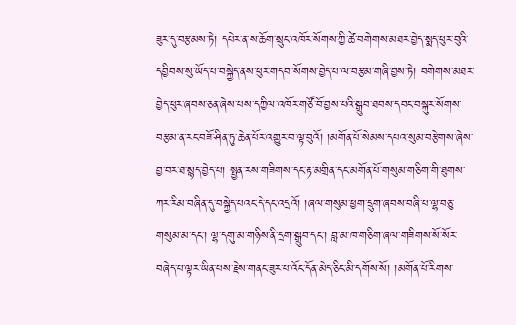ཟུར་དུ་བརྩམས་ཏེ། དཔེར་ན་ས་ཆོག་སྲུང་འཁོར་སོགས་ཀྱི་ཚེ་བགེགས་མཐར་བྱེད་སྨད་ཕུར་བུའི་དབྱིབས་སུ་ཡོད་པ་བསྐྱེད་ནས་ཕུར་གདབ་སོགས་བྱེད་པ་ལ་བརྩམ་གཞི་བྱས་ཏེ། བགེགས་མཐར་བྱེད་ཕུར་ཞབས་ཅན་ཞེས་པས་དཀྱིལ་འཁོར་གཙོ་བོ་བྱས་པའི་སྒྲུབ་ཐབས་དབང་བསྐུར་སོགས་བརྩམ་ན་རང་བཟོ་ཤིན་ཏུ་ཆེན་པོར་འགྱུར་བ་ལྟ་བུའོ། །མགོན་པོ་སེམས་དཔའ་སུམ་བརྩེགས་ཞེས་བྱ་བར་ཐ་སྙད་བྱེད་པ། སྤྱན་རས་གཟིགས་དང་རྟ་མགྲིན་དང་མགོན་པོ་གསུམ་གཅིག་གི་ཐུགས་ཀར་རིམ་བཞིན་དུ་བསྐྱེད་པའང་དེ་དང་འདྲའོ། །ཞལ་གསུམ་ཕྱག་དྲུག་ཞབས་བཞི་པ་ལྷ་བཅུ་གསུམ་མ་དང་། ལྷ་དགུ་མ་གཉིས་ནི་དྲག་སྒྲུབ་དང་། བླ་མ་ཁ་གཅིག་ཞལ་གཟིགས་སོ་སོར་བཞེད་པ་ལྟར་ཡིན་པས་རྗེས་གནང་ཟུར་པ་འོང་དོན་མེད་ཅིང་མི་དགོས་སོ། །མགོན་པོ་རིགས་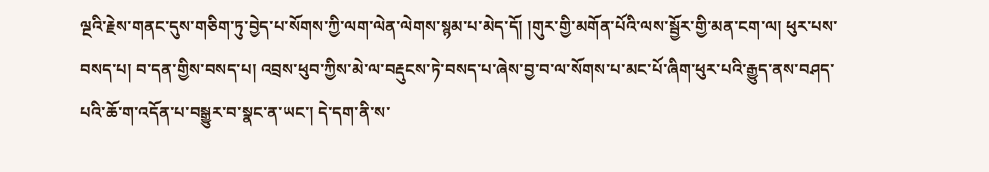ལྔའི་རྗེས་གནང་དུས་གཅིག་ཏུ་བྱེད་པ་སོགས་ཀྱི་ལག་ལེན་ལེགས་སྙམ་པ་མེད་དོ། །གུར་གྱི་མགོན་པོའི་ལས་སྦྱོར་གྱི་མན་ངག་ལ། ཕུར་པས་བསད་པ། བ་དན་གྱིས་བསད་པ། འབྲས་ཕུབ་ཀྱིས་མེ་ལ་བརྡུངས་ཏེ་བསད་པ་ཞེས་བྱ་བ་ལ་སོགས་པ་མང་པོ་ཞིག་ཕུར་པའི་རྒྱུད་ནས་བཤད་པའི་ཆོ་ག་འདོན་པ་བསྒྱུར་བ་སྣང་ན་ཡང་། དེ་དག་ནི་ས་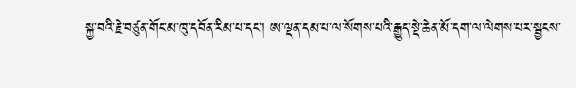སྐྱ་བའི་རྗེ་བཙུན་གོང་མ་ཁུ་དབོན་རིམ་པ་དང་། ཨ་ལྡན་དམ་པ་ལ་སོགས་པའི་རྒྱུད་སྡེ་ཆེན་མོ་དག་ལ་ལེགས་པར་སྦྱངས་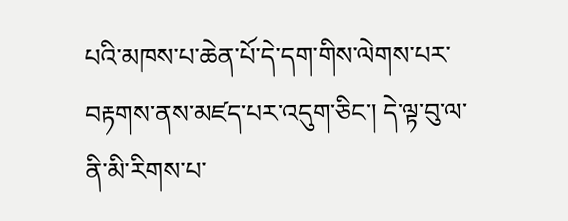པའི་མཁས་པ་ཆེན་པོ་དེ་དག་གིས་ལེགས་པར་བརྟགས་ནས་མཛད་པར་འདུག་ཅིང་། དེ་ལྟ་བུ་ལ་ནི་མི་རིགས་པ་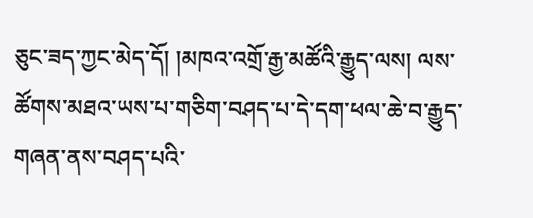ཅུང་ཟད་ཀྱང་མེད་དོ། །མཁའ་འགྲོ་རྒྱ་མཚོའི་རྒྱུད་ལས། ལས་ཚོགས་མཐའ་ཡས་པ་གཅིག་བཤད་པ་དེ་དག་ཕལ་ཆེ་བ་རྒྱུད་གཞན་ནས་བཤད་པའི་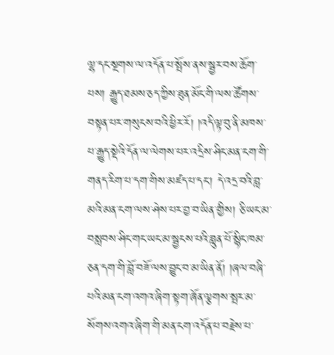ལྷ་དང་སྔགས་ལ་འདོན་པ་སྤོས་ནས་སྦྱར་བས་ཆོག་པས། རྒྱུད་ཐམས་ཅད་ཀྱིས་ཐུན་མོང་གི་ལས་ཚོགས་བསྟན་པར་གསུངས་བའི་ཕྱིར་རོ། །འདི་ལྟ་བུ་ནི་མཁས་པ་རྒྱུད་སྡེའི་དོན་ལ་ལེགས་པར་འདྲིས་ཤིང་མན་ངག་གི་གནད་རིག་པ་དག་གིས་མཛད་པ་དང་། དེ་འདྲ་བའི་བླ་མའི་མན་ངག་ལས་ཤེས་པར་བྱ་བ་ཡིན་གྱིས། ཅི་ཡང་མ་བསླབས་ཤིང་གང་ཡང་མ་སྦྱངས་པའི་བླུན་པོ་སྙིང་ཁམ་ཅན་དག་གི་བློ་བཟོ་ལས་བྱུང་བ་མ་ཡིན་ནོ། །ཞལ་བཞི་པའི་མན་ངག་འགའ་ཞིག་སྟག་ཞོན་ལྕགས་སྤར་མ་སོགས་འགའ་ཞིག་གི་མན་ངག་འདོན་པ་བརྗེས་པ་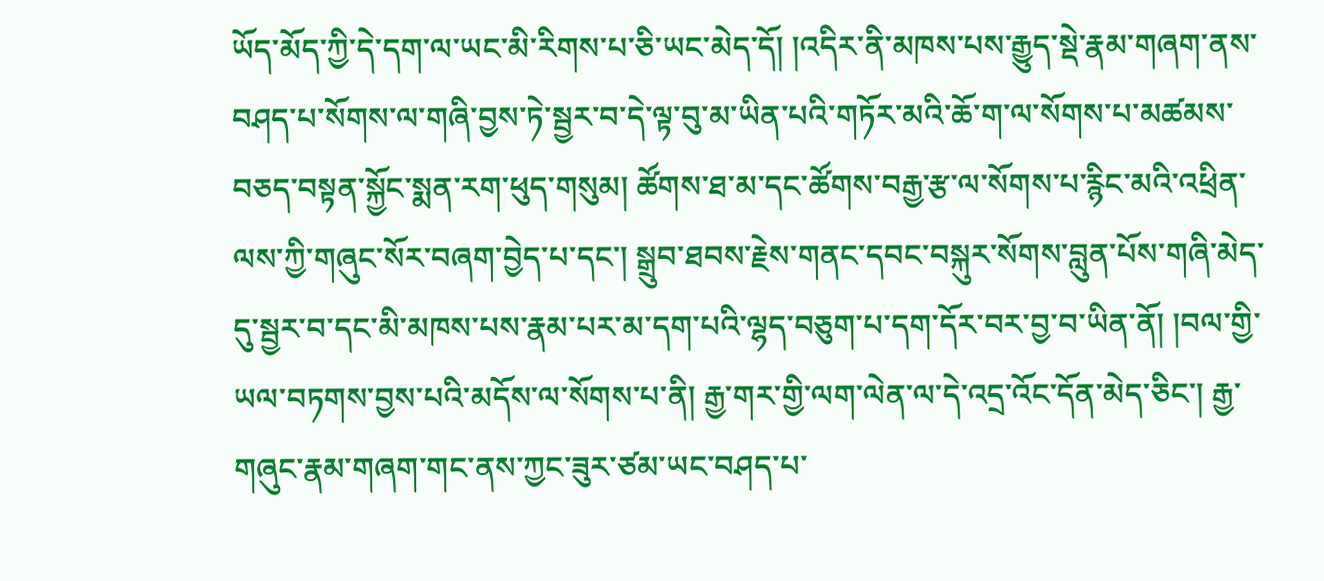ཡོད་མོད་ཀྱི་དེ་དག་ལ་ཡང་མི་རིགས་པ་ཅི་ཡང་མེད་དོ། །འདིར་ནི་མཁས་པས་རྒྱུད་སྡེ་རྣམ་གཞག་ནས་བཤད་པ་སོགས་ལ་གཞི་བྱས་ཏེ་སྦྱར་བ་དེ་ལྟ་བུ་མ་ཡིན་པའི་གཏོར་མའི་ཆོ་ག་ལ་སོགས་པ་མཚམས་བཅད་བསྟན་སྐྱོང་སྨན་རག་ཕུད་གསུམ། ཚོགས་ཐ་མ་དང་ཚོགས་བརྒྱ་རྩ་ལ་སོགས་པ་རྙིང་མའི་འཕྲིན་ལས་ཀྱི་གཞུང་སོར་བཞག་བྱེད་པ་དང་། སྒྲུབ་ཐབས་རྗེས་གནང་དབང་བསྐུར་སོགས་བླུན་པོས་གཞི་མེད་དུ་སྦྱར་བ་དང་མི་མཁས་པས་རྣམ་པར་མ་དག་པའི་ལྷད་བཅུག་པ་དག་དོར་བར་བྱ་བ་ཡིན་ནོ། །བལ་གྱི་ཡལ་བཏགས་བྱས་པའི་མདོས་ལ་སོགས་པ་ནི། རྒྱ་གར་གྱི་ལག་ལེན་ལ་དེ་འདྲ་འོང་དོན་མེད་ཅིང་། རྒྱ་གཞུང་རྣམ་གཞག་གང་ནས་ཀྱང་ཟུར་ཙམ་ཡང་བཤད་པ་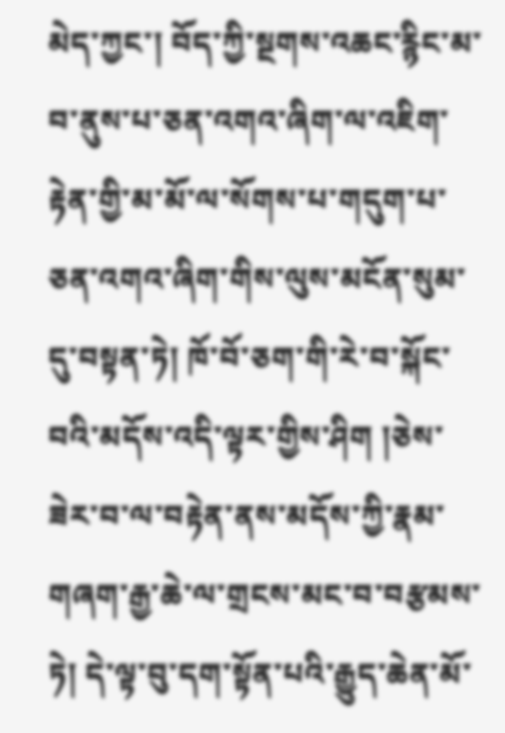མེད་ཀྱང་། བོད་ཀྱི་སྔགས་འཆང་རྙིང་མ་བ་ནུས་པ་ཅན་འགའ་ཞིག་ལ་འཇིག་རྟེན་གྱི་མ་མོ་ལ་སོགས་པ་གདུག་པ་ཅན་འགའ་ཞིག་གིས་ལུས་མངོན་སུམ་དུ་བསྟན་ཏེ། ཁོ་བོ་ཅག་གི་རེ་བ་སྐོང་བའི་མདོས་འདི་ལྟར་གྱིས་ཤིག །ཅེས་ཟེར་བ་ལ་བརྟེན་ནས་མདོས་ཀྱི་རྣམ་གཞག་རྒྱ་ཆེ་ལ་གྲངས་མང་བ་བརྩམས་ཏེ། དེ་ལྟ་བུ་དག་སྟོན་པའི་རྒྱུད་ཆེན་མོ་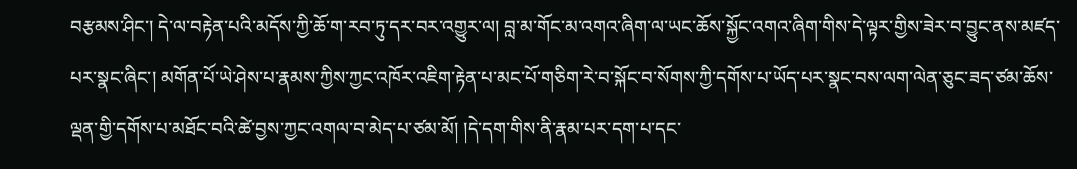བརྩམས་ཤིང་། དེ་ལ་བརྟེན་པའི་མདོས་ཀྱི་ཆོ་ག་རབ་ཏུ་དར་བར་འགྱུར་ལ། བླ་མ་གོང་མ་འགའ་ཞིག་ལ་ཡང་ཆོས་སྐྱོང་འགའ་ཞིག་གིས་དེ་ལྟར་གྱིས་ཟེར་བ་བྱུང་ནས་མཛད་པར་སྣང་ཞིང་། མགོན་པོ་ཡེ་ཤེས་པ་རྣམས་ཀྱིས་ཀྱང་འཁོར་འཇིག་རྟེན་པ་མང་པོ་གཅིག་རེ་བ་སྐོང་བ་སོགས་ཀྱི་དགོས་པ་ཡོད་པར་སྣང་བས་ལག་ལེན་ཅུང་ཟད་ཙམ་ཆོས་ལྡན་གྱི་དགོས་པ་མཐོང་བའི་ཚེ་བྱས་ཀྱང་འགལ་བ་མེད་པ་ཙམ་མོ། །དེ་དག་གིས་ནི་རྣམ་པར་དག་པ་དང་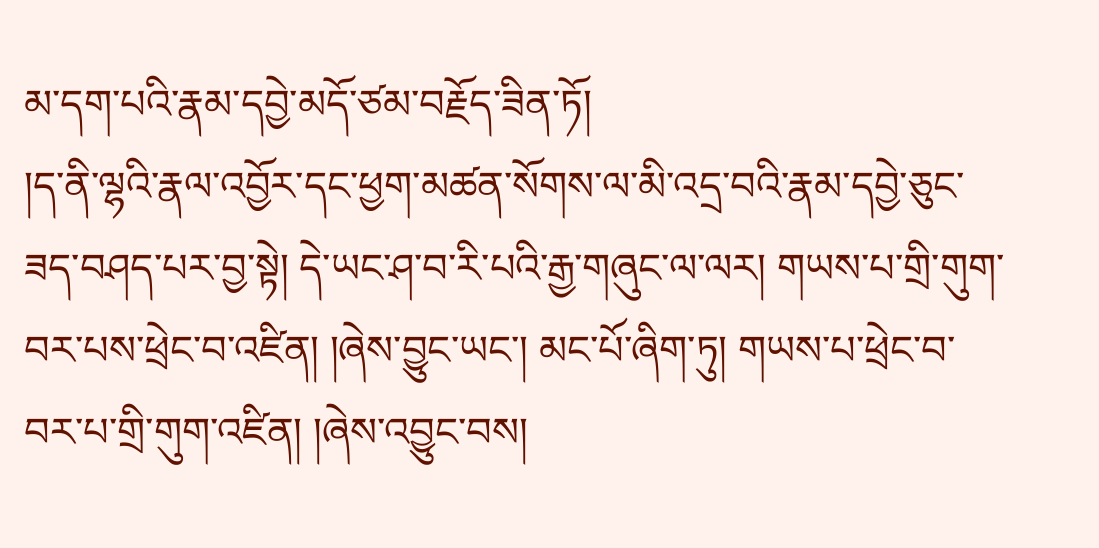མ་དག་པའི་རྣམ་དབྱེ་མདོ་ཙམ་བརྗོད་ཟིན་ཏོ།
།ད་ནི་ལྷའི་རྣལ་འབྱོར་དང་ཕྱག་མཚན་སོགས་ལ་མི་འདྲ་བའི་རྣམ་དབྱེ་ཅུང་ཟད་བཤད་པར་བྱ་སྟེ། དེ་ཡང་ཤ་བ་རི་པའི་རྒྱ་གཞུང་ལ་ལར། གཡས་པ་གྲི་གུག་བར་པས་ཕྲེང་བ་འཛིན། །ཞེས་བྱུང་ཡང་། མང་པོ་ཞིག་ཏུ། གཡས་པ་ཕྲེང་བ་བར་པ་གྲི་གུག་འཛིན། །ཞེས་འབྱུང་བས།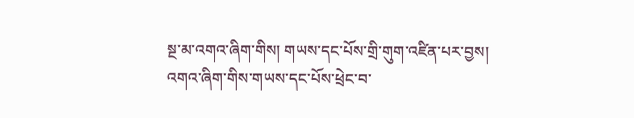སྔ་མ་འགའ་ཞིག་གིས། གཡས་དང་པོས་གྲི་གུག་འཛིན་པར་བྱས། འགའ་ཞིག་གིས་གཡས་དང་པོས་ཕྲེང་བ་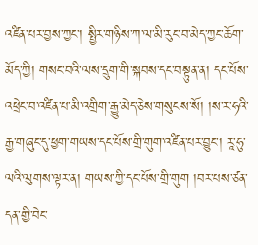འཛིན་པར་བྱས་ཀྱང་། སྤྱིར་གཉིས་ཀ་ལ་མི་རུང་བ་མེད་ཀྱང་ཆོག་མོད་ཀྱི། གསང་བའི་ལས་དྲུག་གི་སྐབས་དང་བསྟུན་ན། དང་པོས་འཕྲེང་བ་འཛིན་པ་མི་འགྲིག་རྒྱུ་མེད་ཅེས་གསུངས་སོ། །ས་ར་ཧའི་རྒྱ་གཞུང་དུ་ཕྱག་གཡས་དང་པོས་གྲི་གུག་འཛིན་པར་བྱུང་། རཱ་ཧུ་ལའི་ལུགས་ལྟར་ན། གཡས་ཀྱི་དང་པོས་གྲི་གུག །བར་པས་ཙན་དན་གྱི་བེང་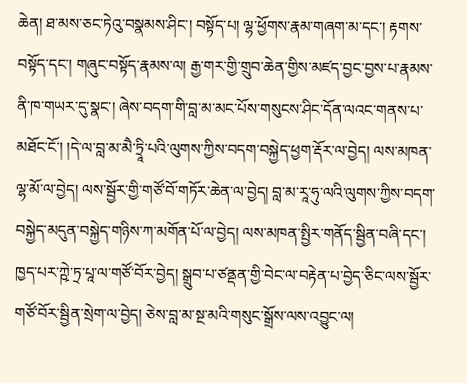ཆེན། ཐ་མས་ཅང་ཏེའུ་བསྣམས་ཤིང་། བསྟོད་པ། ལྷ་ཕྱོགས་རྣམ་གཞག་མ་དང་། རྟགས་བསྟོད་དང་། གཞུང་བསྟོད་རྣམས་ལ། རྒྱ་གར་གྱི་གྲུབ་ཆེན་གྱིས་མཛད་བྱང་བྱས་པ་རྣམས་ནི་ཁ་གཡར་དུ་སྣང་། ཞེས་བདག་གི་བླ་མ་མང་པོས་གསུངས་ཤིང་དོན་ལའང་གནས་པ་མཐོང་ངོ་། །དེ་ལ་བླ་མ་མཻ་ཏྲཱི་པའི་ལུགས་ཀྱིས་བདག་བསྐྱེད་ཕྱག་རྡོར་ལ་བྱེད། ལས་མཁན་ལྷ་མོ་ལ་བྱེད། ལས་སྦྱོར་གྱི་གཙོ་བོ་གཏོར་ཆེན་ལ་བྱེད། བླ་མ་རཱ་ཧུ་ལའི་ལུགས་ཀྱིས་བདག་བསྐྱེད་མདུན་བསྐྱེད་གཉིས་ཀ་མགོན་པོ་ལ་བྱེད། ལས་མཁན་སྤྱིར་གནོད་སྦྱིན་བཞི་དང་། ཁྱད་པར་ཀྵེ་ཏྲ་པཱ་ལ་གཙོ་བོར་བྱེད། སྒྲུབ་པ་ཙནྡན་གྱི་བེང་ལ་བརྟེན་པ་བྱེད་ཅིང་ལས་སྦྱོར་གཙོ་བོར་སྦྱིན་སྲེག་ལ་བྱེད། ཅེས་བླ་མ་སྔ་མའི་གསུང་སྒྲོས་ལས་འབྱུང་ལ།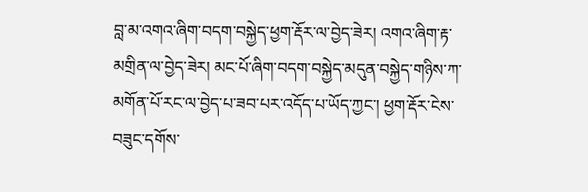བླ་མ་འགའ་ཞིག་བདག་བསྐྱེད་ཕྱག་རྡོར་ལ་བྱེད་ཟེར། འགའ་ཞིག་རྟ་མགྲིན་ལ་བྱེད་ཟེར། མང་པོ་ཞིག་བདག་བསྐྱེད་མདུན་བསྐྱེད་གཉིས་ཀ་མགོན་པོ་རང་ལ་བྱེད་པ་ཟབ་པར་འདོད་པ་ཡོད་ཀྱང་། ཕྱག་རྡོར་ངེས་བཟུང་དགོས་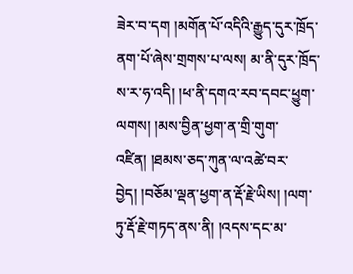ཟེར་བ་དག །མགོན་པོ་འདིའི་རྒྱུད་དུར་ཁྲོད་ནག་པོ་ཞེས་གྲགས་པ་ལས། མ་ནི་དུར་ཁྲོད་ས་ར་ཧ་འདི། །ཕ་ནི་དགའ་རབ་དབང་ཕྱུག་ལགས། །མས་བྱིན་ཕྱག་ན་གྲི་གུག་འཛིན། །ཐམས་ཅད་ཀུན་ལ་འཚེ་བར་བྱེད། །བཅོམ་ལྡན་ཕྱག་ན་རྡོ་རྗེ་ཡིས། །ལག་ཏུ་རྡོ་རྗེ་གཏད་ནས་ནི། །འདས་དང་མ་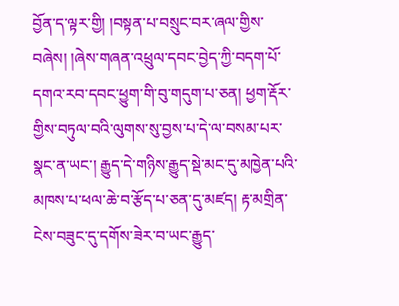བྱོན་ད་ལྟར་གྱི། །བསྟན་པ་བསྲུང་བར་ཞལ་གྱིས་བཞེས། །ཞེས་གཞན་འཕྲུལ་དབང་བྱེད་ཀྱི་བདག་པོ་དགའ་རབ་དབང་ཕྱུག་གི་བུ་གདུག་པ་ཅན། ཕྱག་རྡོར་གྱིས་བཏུལ་བའི་ལུགས་སུ་བྱས་པ་དེ་ལ་བསམ་པར་སྣང་ན་ཡང་། རྒྱུད་དེ་གཉིས་རྒྱུད་སྡེ་མང་དུ་མཁྱེན་པའི་མཁས་པ་ཕལ་ཆེ་བ་རྩོད་པ་ཅན་དུ་མཛད། རྟ་མགྲིན་ངེས་བཟུང་དུ་དགོས་ཟེར་བ་ཡང་རྒྱུད་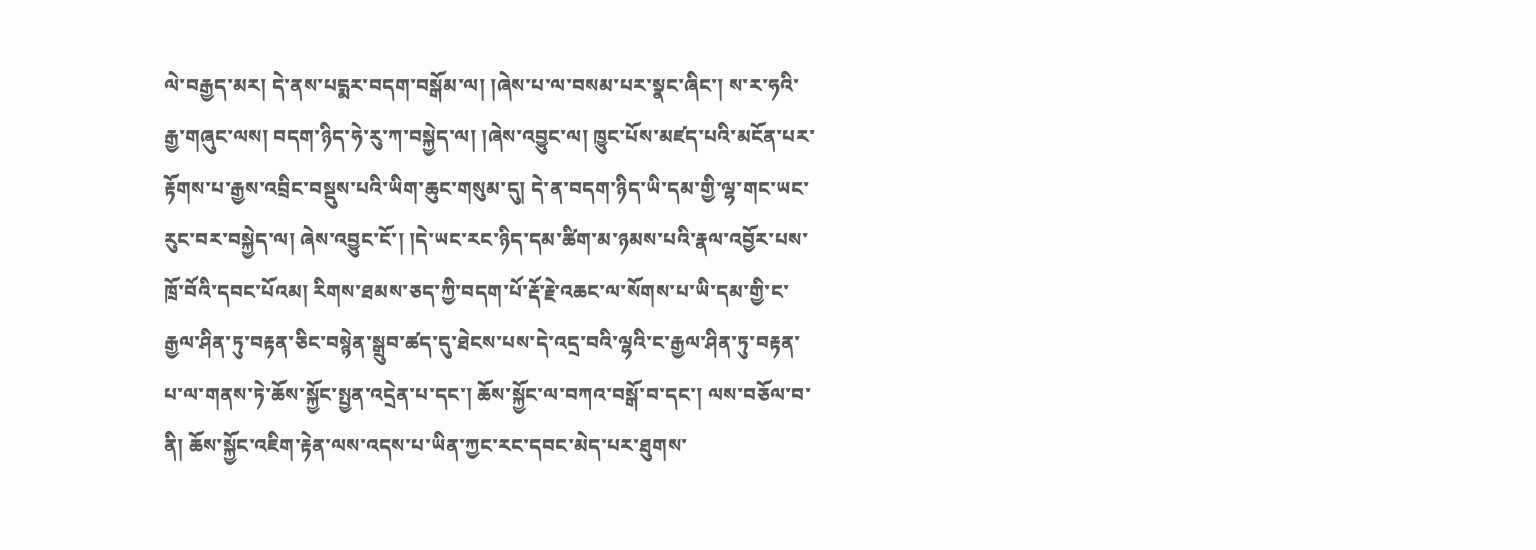ལེ་བརྒྱད་མར། དེ་ནས་པདྨར་བདག་བསྒོམ་ལ། །ཞེས་པ་ལ་བསམ་པར་སྣང་ཞིང་། ས་ར་ཧའི་རྒྱ་གཞུང་ལས། བདག་ཉིད་ཧེ་རུ་ཀ་བསྐྱེད་ལ། །ཞེས་འབྱུང་ལ། ཁྱུང་པོས་མཛད་པའི་མངོན་པར་རྟོགས་པ་རྒྱས་འབྲིང་བསྡུས་པའི་ཡིག་ཆུང་གསུམ་དུ། དེ་ན་བདག་ཉིད་ཡི་དམ་གྱི་ལྷ་གང་ཡང་རུང་བར་བསྐྱེད་ལ། ཞེས་འབྱུང་ངོ་། །དེ་ཡང་རང་ཉིད་དམ་ཚིག་མ་ཉམས་པའི་རྣལ་འབྱོར་པས་ཁྲོ་བོའི་དབང་པོའམ། རིགས་ཐམས་ཅད་ཀྱི་བདག་པོ་རྡོ་རྗེ་འཆང་ལ་སོགས་པ་ཡི་དམ་གྱི་ང་རྒྱལ་ཤིན་ཏུ་བརྟན་ཅིང་བསྙེན་སྒྲུབ་ཚད་དུ་ཐེངས་པས་དེ་འདྲ་བའི་ལྷའི་ང་རྒྱལ་ཤིན་ཏུ་བརྟན་པ་ལ་གནས་ཏེ་ཆོས་སྐྱོང་སྤྱན་འདྲེན་པ་དང་། ཆོས་སྐྱོང་ལ་བཀའ་བསྒོ་བ་དང་། ལས་བཅོལ་བ་ནི། ཆོས་སྐྱོང་འཇིག་རྟེན་ལས་འདས་པ་ཡིན་ཀྱང་རང་དབང་མེད་པར་ཐུགས་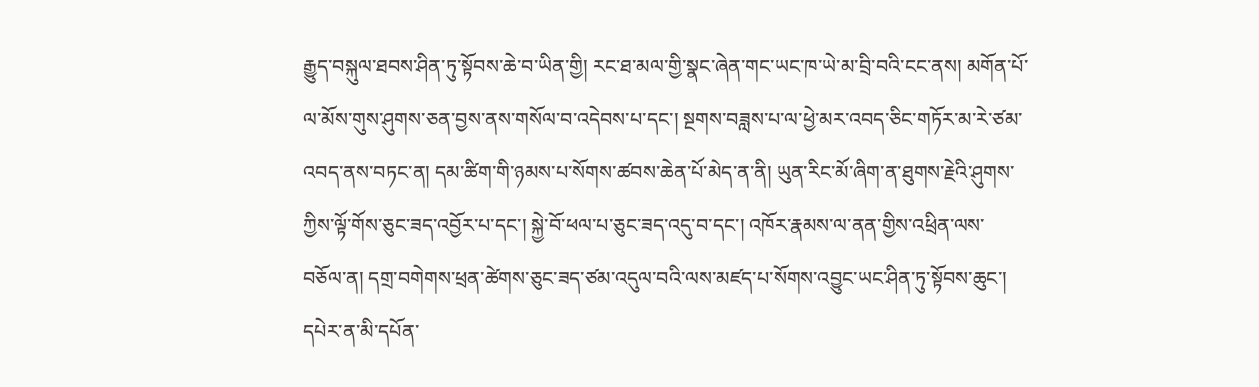རྒྱུད་བསྐུལ་ཐབས་ཤིན་ཏུ་སྟོབས་ཆེ་བ་ཡིན་གྱི། རང་ཐ་མལ་གྱི་སྣང་ཞེན་གང་ཡང་ཁ་ཡེ་མ་བྲི་བའི་ངང་ནས། མགོན་པོ་ལ་མོས་གུས་ཤུགས་ཅན་བྱས་ནས་གསོལ་བ་འདེབས་པ་དང་། སྔགས་བཟླས་པ་ལ་ཕྱེ་མར་འབད་ཅིང་གཏོར་མ་རེ་ཙམ་འབད་ནས་བཏང་ན། དམ་ཚིག་གི་ཉམས་པ་སོགས་ཚབས་ཆེན་པོ་མེད་ན་ནི། ཡུན་རིང་མོ་ཞིག་ན་ཐུགས་རྗེའི་ཤུགས་ཀྱིས་ལྟོ་གོས་ཅུང་ཟད་འབྱོར་པ་དང་། སྐྱེ་བོ་ཕལ་པ་ཅུང་ཟད་འདུ་བ་དང་། འཁོར་རྣམས་ལ་ནན་གྱིས་འཕྲིན་ལས་བཅོལ་ན། དགྲ་བགེགས་ཕྲན་ཚེགས་ཅུང་ཟད་ཙམ་འདུལ་བའི་ལས་མཛད་པ་སོགས་འབྱུང་ཡང་ཤིན་ཏུ་སྟོབས་ཆུང་། དཔེར་ན་མི་དཔོན་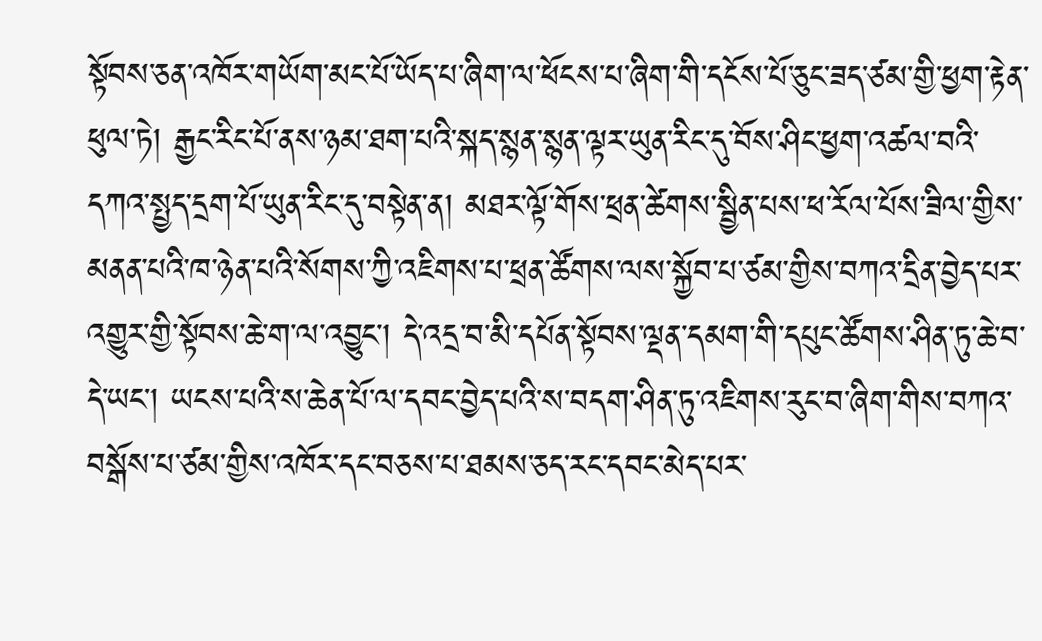སྟོབས་ཅན་འཁོར་གཡོག་མང་པོ་ཡོད་པ་ཞིག་ལ་ཕོངས་པ་ཞིག་གི་དངོས་པོ་ཅུང་ཟད་ཙམ་གྱི་ཕྱག་རྟེན་ཕུལ་ཏེ། རྒྱང་རིང་པོ་ནས་ཉམ་ཐག་པའི་སྐད་སྙན་སྙན་ལྟར་ཡུན་རིང་དུ་བོས་ཤིང་ཕྱག་འཚལ་བའི་དཀའ་སྤྱད་དྲག་པོ་ཡུན་རིང་དུ་བསྟེན་ན། མཐར་ལྟོ་གོས་ཕྲན་ཚེགས་སྦྱིན་པས་ཕ་རོལ་པོས་ཟིལ་གྱིས་མནན་པའི་ཁ་ཉེན་པའི་སོགས་ཀྱི་འཇིགས་པ་ཕྲན་ཚོགས་ལས་སྐྱོབ་པ་ཙམ་གྱིས་བཀའ་དྲིན་བྱེད་པར་འགྱུར་གྱི་སྟོབས་ཆེ་ག་ལ་འབྱུང་། དེ་འདྲ་བ་མི་དཔོན་སྟོབས་ལྡན་དམག་གི་དཔུང་ཚོགས་ཤིན་ཏུ་ཆེ་བ་དེ་ཡང་། ཡངས་པའི་ས་ཆེན་པོ་ལ་དབང་བྱེད་པའི་ས་བདག་ཤིན་ཏུ་འཇིགས་རུང་བ་ཞིག་གིས་བཀའ་བསྒོས་པ་ཙམ་གྱིས་འཁོར་དང་བཅས་པ་ཐམས་ཅད་རང་དབང་མེད་པར་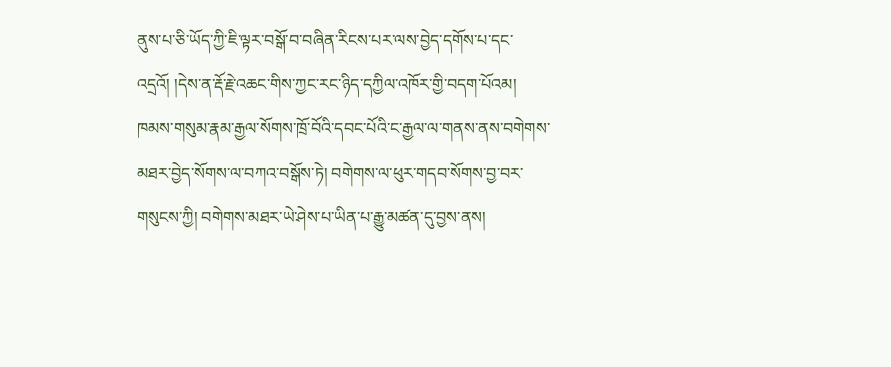ནུས་པ་ཅི་ཡོད་ཀྱི་ཇི་ལྟར་བསྒོ་བ་བཞིན་རིངས་པར་ལས་བྱེད་དགོས་པ་དང་འདྲའོ། །དེས་ན་རྡོ་རྗེ་འཆང་གིས་ཀྱང་རང་ཉིད་དཀྱིལ་འཁོར་གྱི་བདག་པོའམ། ཁམས་གསུམ་རྣམ་རྒྱལ་སོགས་ཁྲོ་བོའི་དབང་པོའི་ང་རྒྱལ་ལ་གནས་ནས་བགེགས་མཐར་བྱེད་སོགས་ལ་བཀའ་བསྒོས་ཏེ། བགེགས་ལ་ཕུར་གདབ་སོགས་བྱ་བར་གསུངས་ཀྱི། བགེགས་མཐར་ཡེ་ཤེས་པ་ཡིན་པ་རྒྱུ་མཚན་དུ་བྱས་ནས།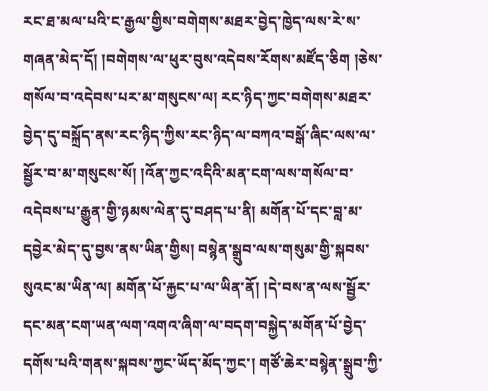རང་ཐ་མལ་པའི་ང་རྒྱལ་གྱིས་བགེགས་མཐར་བྱེད་ཁྱེད་ལས་རེ་ས་གཞན་མེད་དོ། །བགེགས་ལ་ཕུར་བུས་འདེབས་རོགས་མཛོད་ཅིག །ཅེས་གསོལ་བ་འདེབས་པར་མ་གསུངས་ལ། རང་ཉིད་ཀྱང་བགེགས་མཐར་བྱེད་དུ་བསྐྲོད་ནས་རང་ཉིད་ཀྱིས་རང་ཉིད་ལ་བཀའ་བསྒོ་ཞིང་ལས་ལ་སྦྱོར་བ་མ་གསུངས་སོ། །འོན་ཀྱང་འདིའི་མན་ངག་ལས་གསོལ་བ་འདེབས་པ་རྒྱུན་གྱི་ཉམས་ལེན་དུ་བཤད་པ་ནི། མགོན་པོ་དང་བླ་མ་དབྱེར་མེད་དུ་བྱས་ནས་ཡིན་གྱིས། བསྙེན་སྒྲུབ་ལས་གསུམ་གྱི་སྐབས་སུའང་མ་ཡིན་ལ། མགོན་པོ་རྐྱང་པ་ལ་ཡིན་ནོ། །དེ་བས་ན་ལས་སྦྱོར་དང་མན་ངག་ཡན་ལག་འགའ་ཞིག་ལ་བདག་བསྐྱེད་མགོན་པོ་བྱེད་དགོས་པའི་གནས་སྐབས་ཀྱང་ཡོད་མོད་ཀྱང་། གཙོ་ཆེར་བསྙེན་སྒྲུབ་ཀྱི་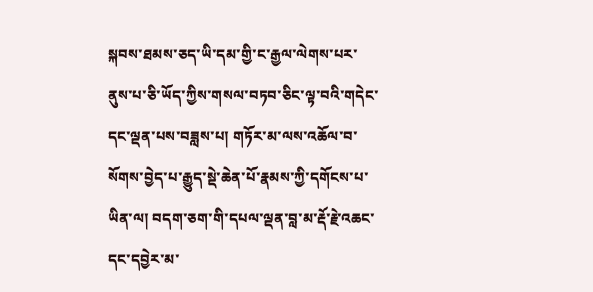སྐབས་ཐམས་ཅད་ཡི་དམ་གྱི་ང་རྒྱལ་ལེགས་པར་ནུས་པ་ཅི་ཡོད་ཀྱིས་གསལ་བཏབ་ཅིང་ལྟ་བའི་གདེང་དང་ལྡན་པས་བཟླས་པ། གཏོར་མ་ལས་འཆོལ་བ་སོགས་བྱེད་པ་རྒྱུད་སྡེ་ཆེན་པོ་རྣམས་ཀྱི་དགོངས་པ་ཡིན་ལ། བདག་ཅག་གི་དཔལ་ལྡན་བླ་མ་རྡོ་རྗེ་འཆང་དང་དབྱེར་མ་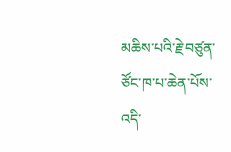མཆིས་པའི་རྗེ་བཙུན་ཙོང་ཁ་པ་ཆེན་པོས་འདི་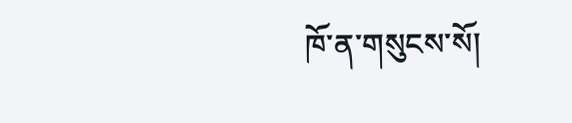ཁོ་ན་གསུངས་སོ།